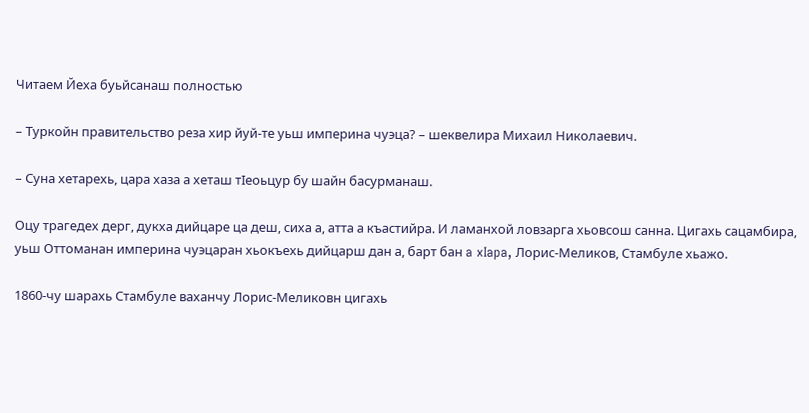Читаем Йеха буьйсанаш полностью

– Туркойн правительство реза хир йуй-те уьш империна чуэца? – шеквелира Михаил Николаевич.

– Суна хетарехь, цара хаза а хеташ тIеоьцур бу шайн басурманаш.

Оцу трагедех дерг, дукха дийцаре ца деш, сиха а, атта а къастийра. И ламанхой ловзарга хьовсош санна. Цигахь сацамбира, уьш Оттоманан империна чуэцаран хьокъехь дийцарш дан а, барт бан a xIapa, Лорис-Меликов, Стамбуле хьажо.

1860-чу шарахь Стамбуле ваханчу Лорис-Меликовн цигахь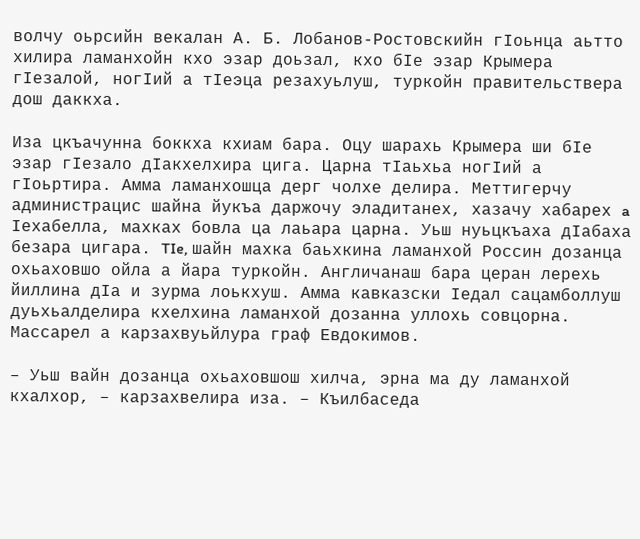волчу оьрсийн векалан А. Б. Лобанов-Ростовскийн гIоьнца аьтто хилира ламанхойн кхо эзар доьзал, кхо бIе эзар Крымера гIезалой, ногIий а тIеэца резахуьлуш, туркойн правительствера дош даккха.

Иза цкъачунна боккха кхиам бара. Оцу шарахь Крымера ши бIе эзар гIезало дIакхелхира цига. Царна тIаьхьа ногIий а гIоьртира. Амма ламанхошца дерг чолхе делира. Меттигерчу администрацис шайна йукъа даржочу эладитанех, хазачу хабарех a Iехабелла, махках бовла ца лаьара царна. Уьш нуьцкъаха дIабаха безара цигара. TIe, шайн махка баьхкина ламанхой Россин дозанца охьаховшо ойла а йара туркойн. Англичанаш бара церан лерехь йиллина дIа и зурма лоькхуш. Амма кавказски Iедал сацамболлуш дуьхьалделира кхелхина ламанхой дозанна уллохь совцорна. Массарел а карзахвуьйлура граф Евдокимов.

– Уьш вайн дозанца охьаховшош хилча, эрна ма ду ламанхой кхалхор, – карзахвелира иза. – Къилбаседа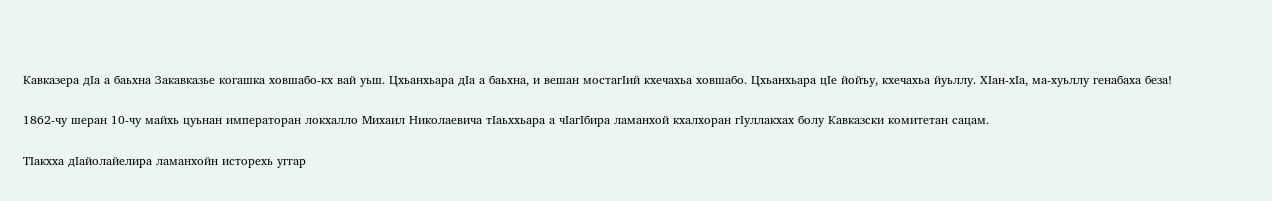Кавказера дIа а баьхна Закавказье когашка ховшабо-кх вай уьш. Цхьанхьара дIа а баьхна, и вешан мостагIий кхечахьа ховшабо. Цхьанхьара цIе йойъу, кхечахьа йуьллу. ХIан-хIа, ма-хуьллу генабаха беза!

1862-чу шеран 10-чу майхь цуьнан императоран локхалло Михаил Николаевича тIаьххьара а чIагIбира ламанхой кхалхоран гIуллакхах болу Кавказски комитетан сацам.

ТIакхха дIайолайелира ламанхойн исторехь уггар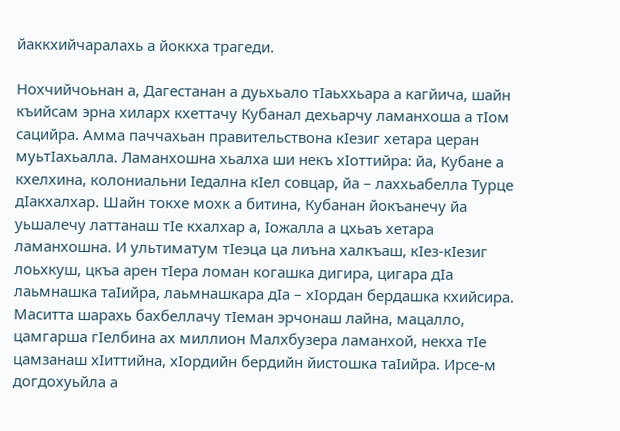йаккхийчаралахь а йоккха трагеди.

Нохчийчоьнан а, Дагестанан а дуьхьало тIаьххьара а кагйича, шайн къийсам эрна хиларх кхеттачу Кубанал дехьарчу ламанхоша а тIом сацийра. Амма паччахьан правительствона кIезиг хетара церан муьтIахьалла. Ламанхошна хьалха ши некъ хIоттийра: йа, Кубане а кхелхина, колониальни Iедална кIел совцар, йа – лаххьабелла Турце дIакхалхар. Шайн токхе мохк а битина, Кубанан йокъанечу йа уьшалечу латтанаш тIе кхалхар а, Iожалла а цхьаъ хетара ламанхошна. И ультиматум тIеэца ца лиъна халкъаш, кIез-кIезиг лоьхкуш, цкъа арен тIера ломан когашка дигира, цигара дIа лаьмнашка таIийра, лаьмнашкара дIа – хIордан бердашка кхийсира. Маситта шарахь бахбеллачу тIеман эрчонаш лайна, мацалло, цамгарша гIелбина ах миллион Малхбузера ламанхой, некха тIе цамзанаш хIиттийна, хIордийн бердийн йистошка таIийра. Ирсе-м догдохуьйла а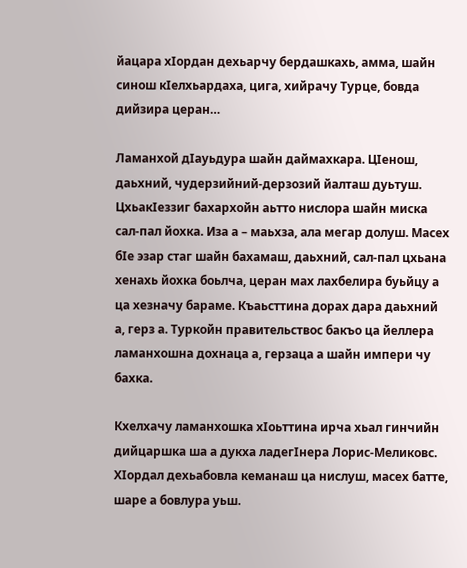йацара хIордан дехьарчу бердашкахь, амма, шайн синош кIелхьардаха, цига, хийрачу Турце, бовда дийзира церан…

Ламанхой дIауьдура шайн даймахкара. ЦIенош, даьхний, чудерзийний-дерзозий йалташ дуьтуш. ЦхьакIеззиг бахархойн аьтто нислора шайн миска сал-пал йохка. Иза а – маьхза, ала мегар долуш. Масех бIе эзар стаг шайн бахамаш, даьхний, сал-пал цхьана хенахь йохка боьлча, церан мах лахбелира буьйцу а ца хезначу бараме. Къаьсттина дорах дара даьхний а, герз а. Туркойн правительствос бакъо ца йеллера ламанхошна дохнаца а, герзаца а шайн импери чу бахка.

Кхелхачу ламанхошка хIоьттина ирча хьал гинчийн дийцаршка ша а дукха ладегIнера Лорис-Меликовс. ХIордал дехьабовла кеманаш ца нислуш, масех батте, шаре а бовлура уьш.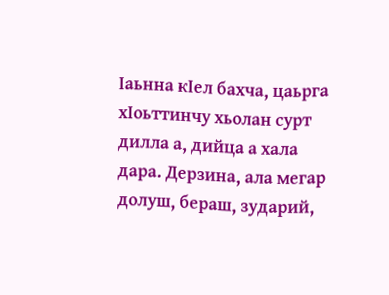Iаьнна кIел бахча, цаьрга хIоьттинчу хьолан сурт дилла а, дийца а хала дара. Дерзина, ала мегар долуш, бераш, зударий,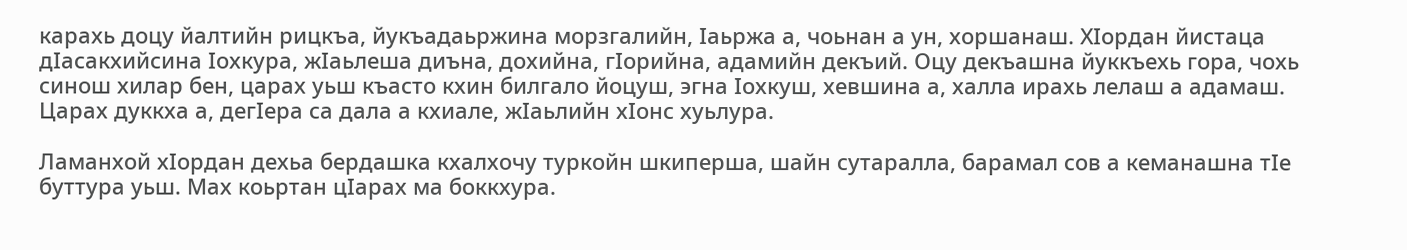карахь доцу йалтийн рицкъа, йукъадаьржина морзгалийн, Iаьржа а, чоьнан а ун, хоршанаш. ХIордан йистаца дIасакхийсина Iохкура, жIаьлеша диъна, дохийна, гIорийна, адамийн декъий. Оцу декъашна йуккъехь гора, чохь синош хилар бен, царах уьш къасто кхин билгало йоцуш, эгна Iохкуш, хевшина а, халла ирахь лелаш а адамаш. Царах дуккха а, дегIера са дала а кхиале, жIаьлийн хIонс хуьлура.

Ламанхой хIордан дехьа бердашка кхалхочу туркойн шкиперша, шайн сутаралла, барамал сов а кеманашна тIе буттура уьш. Мах коьртан цIарах ма боккхура.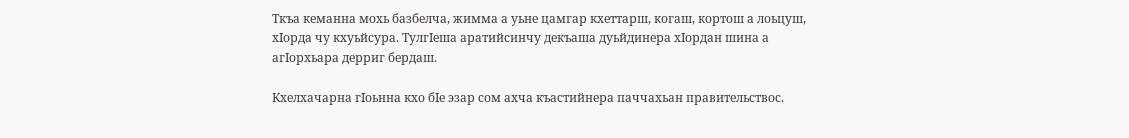Ткъа кеманна мохь базбелча, жимма а уьне цамгар кхеттарш, когаш, кортош а лоьцуш, хIорда чу кхуьйсура. ТулгIеша аратийсинчу декъаша дуьйдинера хIордан шина а агIорхьара дерриг бердаш.

Кхелхачарна гIоьнна кхо бIе эзар сом ахча къастийнера паччахьан правительствос.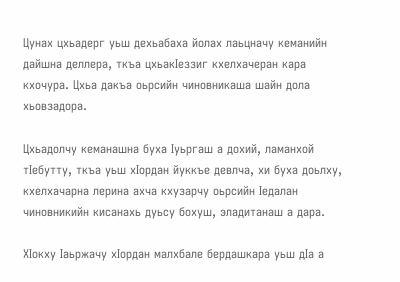Цунах цхьадерг уьш дехьабаха йолах лаьцначу кеманийн дайшна деллера, ткъа цхьакIеззиг кхелхачеран кара кхочура. Цхьа дакъа оьрсийн чиновникаша шайн дола хьовзадора.

Цхьадолчу кеманашна буха Iуьргаш а дохий, ламанхой тIебутту, ткъа уьш хIордан йуккъе девлча, хи буха доьлху, кхелхачарна лерина ахча кхузарчу оьрсийн Iедалан чиновникийн кисанахь дуьсу бохуш, эладитанаш а дара.

ХIокху Iаьржачу хIордан малхбале бердашкара уьш дIа а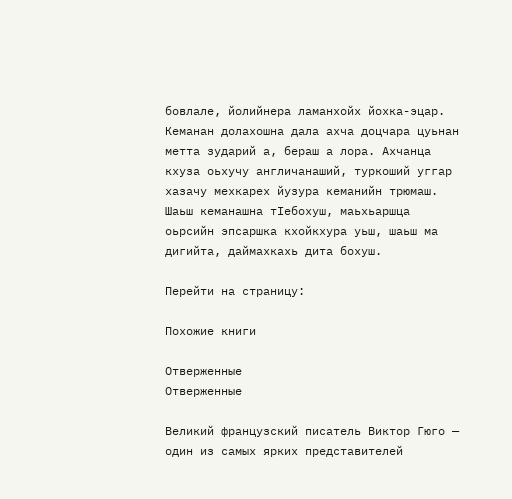бовлале, йолийнера ламанхойх йохка-эцар. Кеманан долахошна дала ахча доцчара цуьнан метта зударий а, бераш а лора. Ахчанца кхуза оьхучу англичанаший, туркоший уггар хазачу мехкарех йузура кеманийн трюмаш. Шаьш кеманашна тIебохуш, маьхьаршца оьрсийн эпсаршка кхойкхура уьш, шаьш ма дигийта, даймахкахь дита бохуш.

Перейти на страницу:

Похожие книги

Отверженные
Отверженные

Великий французский писатель Виктор Гюго — один из самых ярких представителей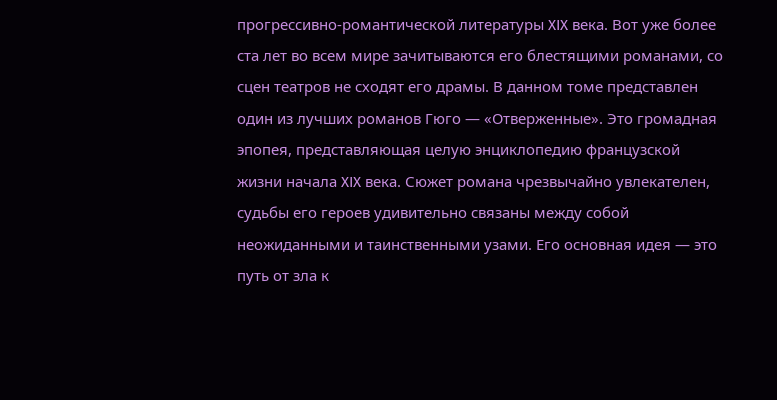прогрессивно-романтической литературы XIX века. Вот уже более ста лет во всем мире зачитываются его блестящими романами, со сцен театров не сходят его драмы. В данном томе представлен один из лучших романов Гюго — «Отверженные». Это громадная эпопея, представляющая целую энциклопедию французской жизни начала XIX века. Сюжет романа чрезвычайно увлекателен, судьбы его героев удивительно связаны между собой неожиданными и таинственными узами. Его основная идея — это путь от зла к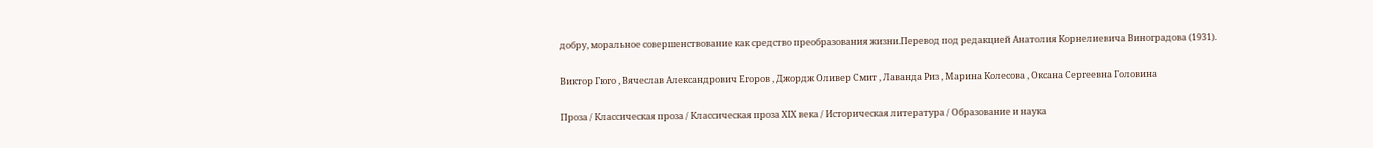добру, моральное совершенствование как средство преобразования жизни.Перевод под редакцией Анатолия Корнелиевича Виноградова (1931).

Виктор Гюго , Вячеслав Александрович Егоров , Джордж Оливер Смит , Лаванда Риз , Марина Колесова , Оксана Сергеевна Головина

Проза / Классическая проза / Классическая проза ХIX века / Историческая литература / Образование и наука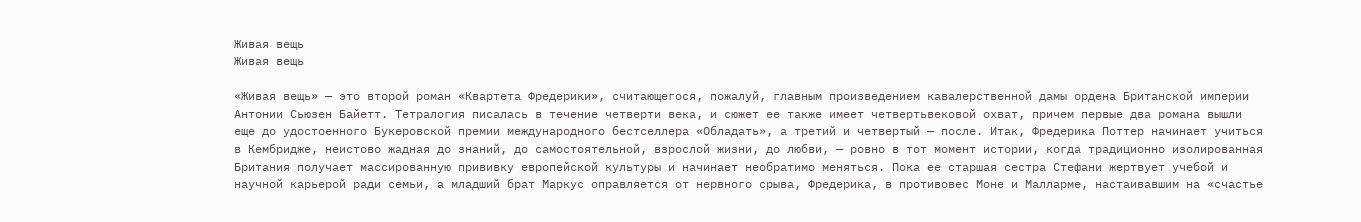Живая вещь
Живая вещь

«Живая вещь» — это второй роман «Квартета Фредерики», считающегося, пожалуй, главным произведением кавалерственной дамы ордена Британской империи Антонии Сьюзен Байетт. Тетралогия писалась в течение четверти века, и сюжет ее также имеет четвертьвековой охват, причем первые два романа вышли еще до удостоенного Букеровской премии международного бестселлера «Обладать», а третий и четвертый — после. Итак, Фредерика Поттер начинает учиться в Кембридже, неистово жадная до знаний, до самостоятельной, взрослой жизни, до любви, — ровно в тот момент истории, когда традиционно изолированная Британия получает массированную прививку европейской культуры и начинает необратимо меняться. Пока ее старшая сестра Стефани жертвует учебой и научной карьерой ради семьи, а младший брат Маркус оправляется от нервного срыва, Фредерика, в противовес Моне и Малларме, настаивавшим на «счастье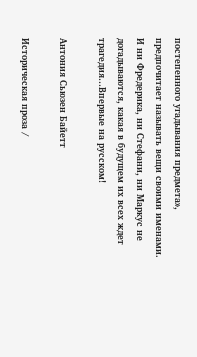постепенного угадывания предмета», предпочитает называть вещи своими именами. И ни Фредерика, ни Стефани, ни Маркус не догадываются, какая в будущем их всех ждет трагедия…Впервые на русском!

Антония Сьюзен Байетт

Историческая проза /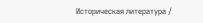Историческая литература /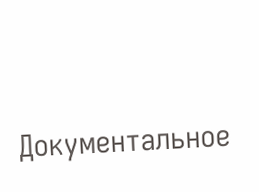Документальное